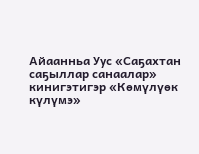Айаанньа Уус «Саҕахтан саҕыллар санаалар» кинигэтигэр «Көмүлүөк күлүмэ»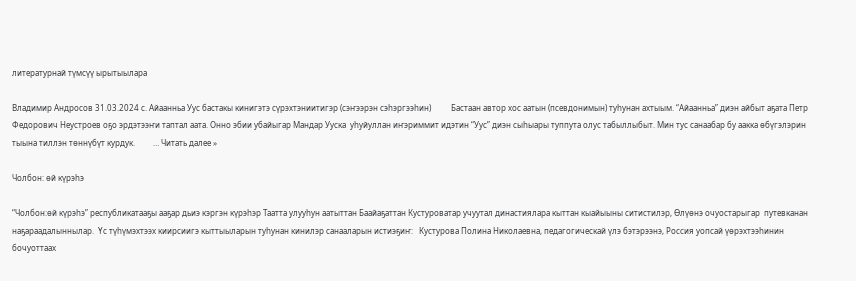литературнай түмсүү ырытыылара

Владимир Андросов 31.03.2024 с. Айаанньа Уус бастакы кинигэтэ сүрэхтэниитигэр (сэҥээрэн сэһэргээһин)          Бастаан автор хос аатын (псевдонимын) туһунан ахтыым. “Айаанньа” диэн айбыт аҕата Петр Федорович Неустроев оҕо эрдэтээҥи таптал аата. Онно эбии убайыгар Мандар Ууска  уһуйуллан иҥэриммит идэтин “Уус” диэн сыһыары туппута олус табыллыбыт. Мин тус санаабар бу аакка өбүгэлэрин тыына тиллэн төннүбүт курдук.         … Читать далее »

Чолбон: өй күрэһэ

“Чолбон:өй күрэһэ” республикатааҕы ааҕар дьиэ кэргэн күрэһэр Таатта улууһун аатыттан Баайаҕаттан Кустуроватар учуутал династиялара кыттан кыайыыны ситистилэр, Өлүөнэ очуостарыгар  путевканан наҕараадалыннылар.  Үс түһүмэхтээх киирсиигэ кыттыыларын туһунан кинилэр санааларын истиэҕиҥ:   Кустурова Полина Николаевна, педагогическай үлэ бэтэрээнэ, Россия уопсай үөрэхтээһинин бочуоттаах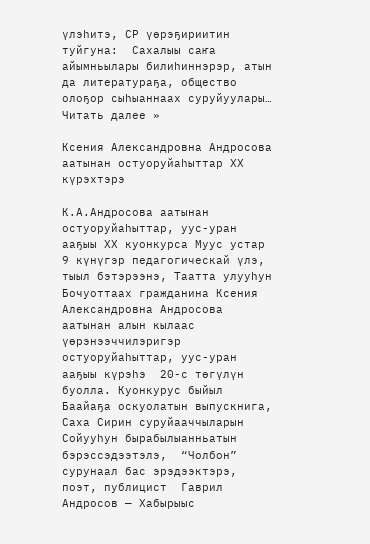үлэһитэ, СР үөрэҕириитин туйгуна:  Сахалыы саҥа айымньылары билиһиннэрэр, атын да литератураҕа, общество олоҕор сыһыаннаах суруйуулары… Читать далее »

Ксения Александровна Андросова аатынан остуоруйаһыттар ХХ күрэхтэрэ

К.А.Андросова аатынан остуоруйаһыттар, уус-уран ааҕыы XX куонкурса Муус устар 9 күнүгэр педагогическай үлэ, тыыл бэтэрээнэ, Таатта улууһун Бочуоттаах гражданина Ксения Александровна Андросова аатынан алын кылаас үөрэнээччилэригэр остуоруйаһыттар, уус-уран ааҕыы күрэһэ  20-с төгүлүн буолла. Куонкурус быйыл Баайаҕа оскуолатын выпускнига, Саха Сирин суруйааччыларын Сойууһун бырабылыанньатын  бэрэссэдээтэлэ,  “Чолбон” сурунаал бас эрэдээктэрэ, поэт, публицист  Гаврил Андросов — Хабырыыс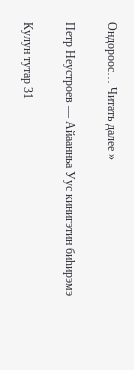Ондороос… Читать далее »

Петр Неустроев — Айаанньа Уус кинигэтин биһирэмэ

Кулун тутар 31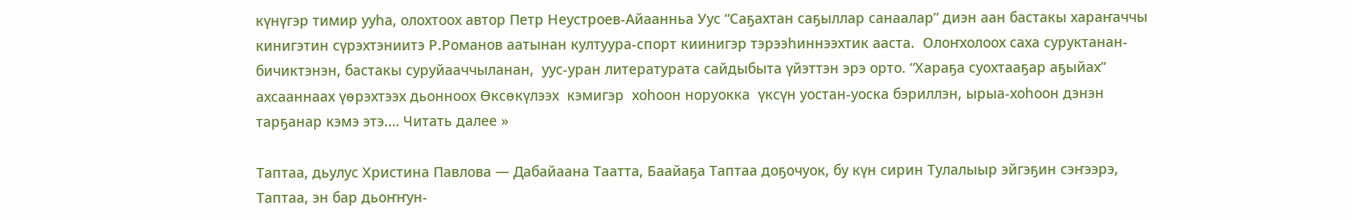күнүгэр тимир ууһа, олохтоох автор Петр Неустроев-Айаанньа Уус “Саҕахтан саҕыллар санаалар” диэн аан бастакы хараҥаччы кинигэтин сүрэхтэниитэ Р.Романов аатынан култуура-спорт киинигэр тэрээһиннээхтик ааста.  Олоҥхолоох саха суруктанан-бичиктэнэн, бастакы суруйааччыланан,  уус-уран литературата сайдыбыта үйэттэн эрэ орто. “Хараҕа суохтааҕар аҕыйах” ахсааннаах үөрэхтээх дьонноох Өксөкүлээх  кэмигэр  хоһоон норуокка  үксүн уостан-уоска бэриллэн, ырыа-хоһоон дэнэн тарҕанар кэмэ этэ.… Читать далее »

Таптаа, дьулус Христина Павлова — Дабайаана Таатта, Баайаҕа Таптаа доҕочуок, бу күн сирин Тулалыыр эйгэҕин сэҥээрэ, Таптаа, эн бар дьоҥҥун-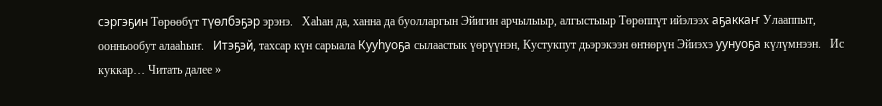сэргэҕин Төрөөбүт түөлбэҕэр эрэнэ.   Хаһан да, ханна да буолларгын Эйигин арчылыыр, алгыстыыр Төрөппүт ийэлээх аҕаккаҥ Улааппыт, оонньообут алааһыҥ.   Итэҕэй, тахсар күн сарыала Кууһуоҕа сылаастык үөрүүнэн, Кустукпут дьэрэкээн өҥнөрүн Эйиэхэ уунуоҕа күлүмнээн.   Ис куккар… Читать далее »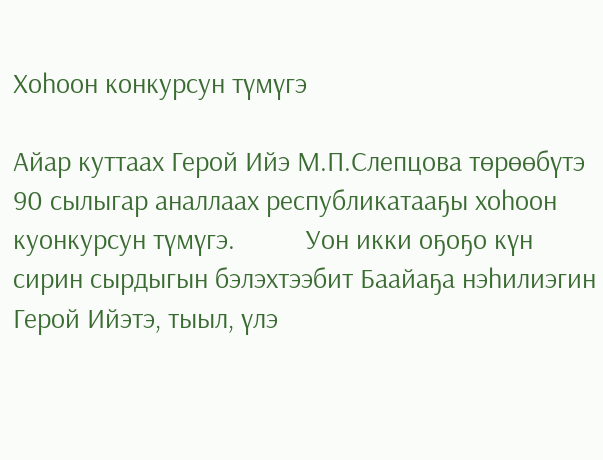Хоһоон конкурсун түмүгэ

Айар куттаах Герой Ийэ М.П.Слепцова төрөөбүтэ 90 сылыгар аналлаах республикатааҕы хоһоон куонкурсун түмүгэ.          Уон икки оҕоҕо күн сирин сырдыгын бэлэхтээбит Баайаҕа нэһилиэгин Герой Ийэтэ, тыыл, үлэ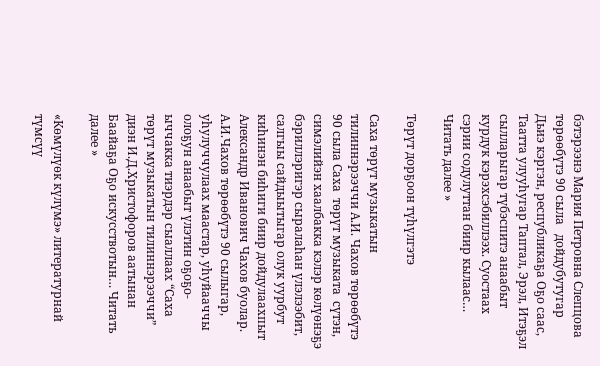бэтэрээнэ Мария Петровна Слепцова төрөөбүтэ 90 сыла   дойдубутугар Дьиэ кэргэн, республикаҕа Оҕо саас, Таатта улууһугар Таптал, Эрэл, Итэҕэл сылларыгар түбэспитэ анаабыт курдук кэрэхсэбиллээх. Суостаах сэрии содулуттан биир кылаас… Читать далее »

Төрүт дорҕоон түһүлгэтэ

Саха төрүт музыкатын тилиннэрээччи А.И. Чахов төрөөбүтэ 90 сыла Саха  төрүт музыката  сүтэн, симэлийэн хаалбакка кэлэр көлүөнэҕэ бэриллэригэр сыралаһан үлэлээбит,   салгыы сайдыытыгар олук уурбут киһинэн биһиги биир дойдулаахпыт Александр Иванович Чахов буолар. А.И.Чахов төрөөбүтэ 90 сылыгар, уһулуччулаах маастар, уһуйааччы олоҕун анаабыт үлэтин оҕоҕо-ыччакка тиэрдэр сыаллаах “Саха төрүт музыкатын тилиннэрээччи” диэн И.Д.Христофоров аатынан Баайаҕа Оҕо искусствотын… Читать далее »

«Көмүлүөк күлүмэ» литературнай түмсүү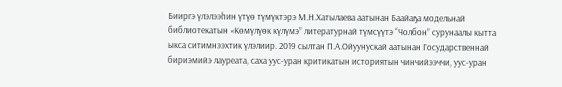Бииргэ үлэлээһин үтүө түмүктэрэ М.Н.Хатылаева аатынан Баайаҕа модельнай библиотекатын «Көмүлүөк күлүмэ” литературнай түмсүүтэ “Чолбон” сурунаалы кытта ыкса ситимнээхтик үлэлиир. 2019 сылтан П.А.Ойуунускай аатынан Государственнай бириэмийэ лауреата, саха уус-уран критикатын историятын чинчийээччи, уус-уран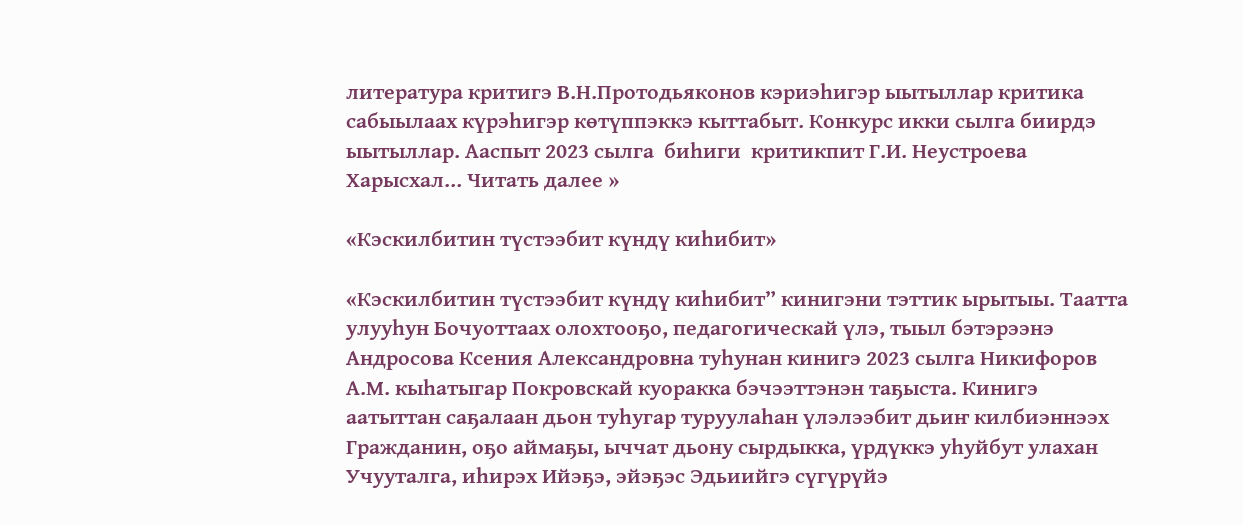литература критигэ В.Н.Протодьяконов кэриэһигэр ыытыллар критика сабыылаах күрэһигэр көтүппэккэ кыттабыт. Конкурс икки сылга биирдэ ыытыллар. Ааспыт 2023 сылга  биһиги  критикпит Г.И. Неустроева Харысхал… Читать далее »

«Кэскилбитин түстээбит күндү киһибит»

«Кэскилбитин түстээбит күндү киһибит” кинигэни тэттик ырытыы. Таатта улууһун Бочуоттаах олохтооҕо, педагогическай үлэ, тыыл бэтэрээнэ Андросова Ксения Александровна туһунан кинигэ 2023 сылга Никифоров А.М. кыһатыгар Покровскай куоракка бэчээттэнэн таҕыста. Кинигэ аатыттан саҕалаан дьон туһугар туруулаһан үлэлээбит дьиҥ килбиэннээх Гражданин, оҕо аймаҕы, ыччат дьону сырдыкка, үрдүккэ уһуйбут улахан Учууталга, иһирэх Ийэҕэ, эйэҕэс Эдьиийгэ сүгүрүйэ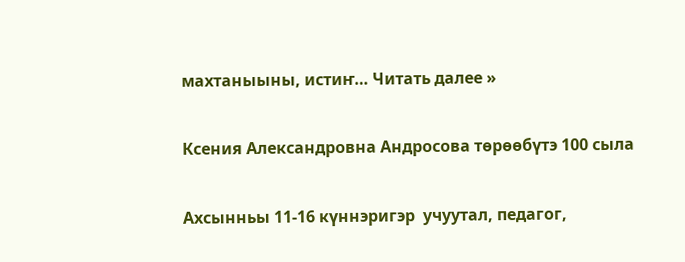махтаныыны, истиҥ… Читать далее »

Ксения Александровна Андросова төрөөбүтэ 100 сыла

Ахсынньы 11-16 күннэригэр  учуутал, педагог,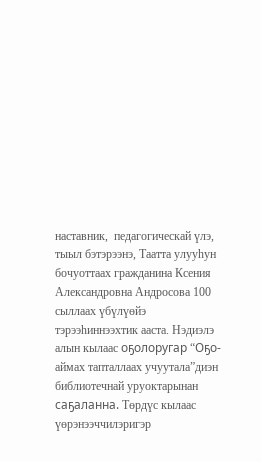наставник,  педагогическай үлэ, тыыл бэтэрээнэ, Таатта улууһун бочуоттаах гражданина Ксения Александровна Андросова 100 сыллаах үбүлүөйэ тэрээһиннээхтик ааста. Нэдиэлэ алын кылаас оҕолоругар “Оҕо-аймах тапталлаах учуутала”диэн  библиотечнай уруоктарынан саҕаланна. Төрдүс кылаас үөрэнээччилэригэр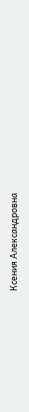Ксения Александровна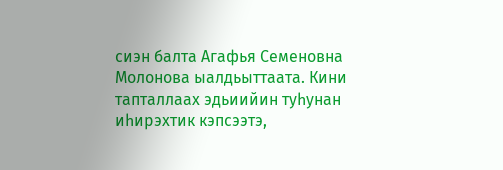сиэн балта Агафья Семеновна Молонова ыалдьыттаата. Кини  тапталлаах эдьиийин туһунан иһирэхтик кэпсээтэ,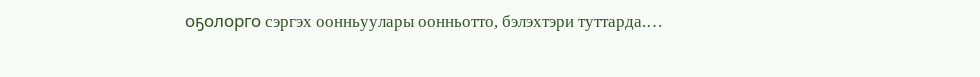оҕолорго сэргэх оонньуулары оонньотто, бэлэхтэри туттарда.…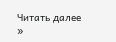Читать далее »